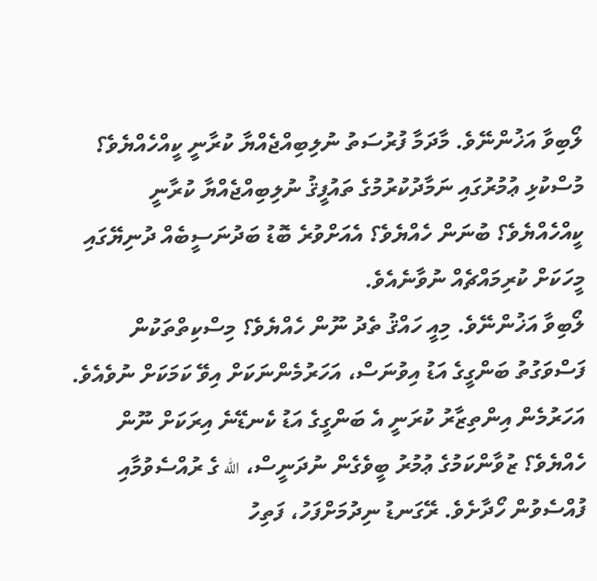ލޯބިވާ އަޚުންނޭވެ. މާދަމާ ފުރުސަތު ނުލިބިއްޖެއްޔާ ކުރާނީ ކީއްހެއްޔެވެ؟ މުސްކުޅި ޢުމުރުގައި ނަމާދުކުރުމުގެ ތައުފީޤު ނުލިބިއްޖެއްޔާ ކުރާނީ ކީއްހެއްޔެވެ؟ ބުނަން ހެއްޔެވެ؟ އެއަށްވުރެ ބޮޑު ބަދުނަސީބެއް ދުނިޔޭގައި މީހަކަށް ކުރިމައްޗެއް ނުވާނެއެވެ.
ލޯބިވާ އަޚުންނޭވެ. މިއީ ހައްޤު ތެދު ނޫން ހެއްޔެވެ؟ މިސްކިތްތަކުން ފަސްވަގުތު ބަންގީގެ އަޑު އިވުނަސް، އަހަރުމެންނަކަށް އިވޭ ކަމަކަށް ނުވެއެވެ. އަހަރުމެން އިންތިޒާރު ކުރަނީ އެ ބަންގީގެ އަޑު ކެނޑޭނެ އިރަކަށް ނޫން ހެއްޔެވެ؟ ޒުވާންކަމުގެ ޢުމުރު ބީވެގެން ނުދަނީސް، الله ގެ ރުއްސެވުމާއި ފުއްސެވުން ހޯދާށެވެ. ރޭގަނޑު ނިދުމަށްފަހު، ފަތިހު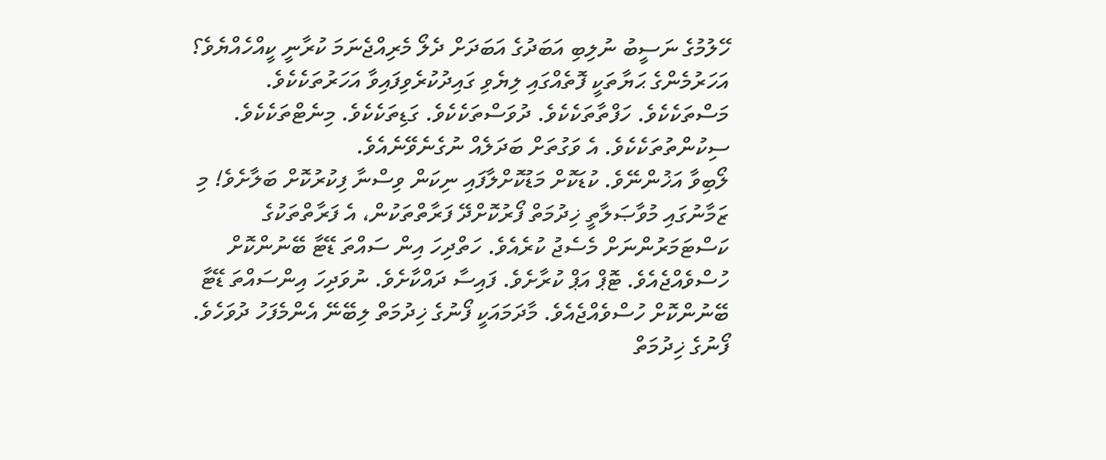ހޭލުމުގެ ނަސީބު ނުލިބި އަބަދުގެ އަބަދަށް ދެލޯ މެރިއްޖެނަމަ ކުރާނީ ކީއްހެއްޔެވެ؟ އަހަރުމެންގެ ޙަޔާތަކީ ފޮތެއްގައި ލިޔެވި ގައިދުކުރެވިފައިވާ އަހަރުތަކެކެވެ. މަސްތަކެކެވެ. ހަފްތާތަކެކެވެ. ދުވަސްތަކެކެވެ. ގަޑިތަކެކެވެ. މިނެޓްތަކެކެވެ. ސިކުންތުތަކެކެވެ. އެ ވަގުތަށް ބަދަލެއް ނުގެނެވޭނެއެވެ.
ލޯބިވާ އަޚުންނޭވެ. ކުޑަކޮށް މަޑުކޮށްލާފައި ނިކަން ވިސްނާ ފިކުރުކޮށް ބަލާށެވެ! މި ޒަމާނުގައި މުވާޞަލާތީ ޚިދުމަތް ފޯރުކޮށްދޭ ފަރާތްތަކުން، އެ ފަރާތްތަކުގެ ކަސްޓަމަރުންނަށް މެސެޖު ކުރެއެވެ. ހަތްދިހަ އިން ސައްތަ ޑޭޓާ ބޭނުންކޮށް ހުސްވެއްޖެއެވެ. ޓޮޕް އަޕް ކުރާށެވެ. ފައިސާ ދައްކާށެވެ. ނުވަދިހަ އިންސައްތަ ޑޭޓާ ބޭނުންކޮށް ހުސްވެއްޖެއެވެ. މާދަމައަކީ ފޯނުގެ ޚިދުމަތް ލިބޭނޭ އެންމެފަހު ދުވަހެވެ. ފޯނުގެ ޚިދުމަތް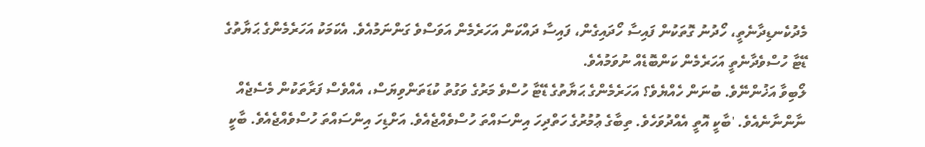މެދުކެނޑިދާނެތީ، ހޯދުނު ގޮތަކުން ފައިސާ ހޯދައިގެން، ފައިސާ ދައްކަން އަހަރެމެން އަވަސްވެ ގަންނަމުއެވެ. އެކަމަކު އަހަރެމެންގެ ޙަޔާތުގެ ޑޭޓާ ހުސްވެދާނެތީ އަހަރެމެން ކަންބޮޑެއް ނުވަމުއެވެ.
ލޯބިވާ އަޚުންނޭވެ. ބުނަން ހެއްޔެވެ؟ އަހަރެމެންގެ ޙަޔާތުގެ ޑޭޓާ ހުސްވެ މަރުގެ ވަގުތު ކުޑަތަންވިޔަސް، އެއްވެސް ފަރާތަކުން މެސެޖެއް ނާންނާނެއެވެ. 'ބާކީ އޮތީ އެއްދުވަހެވެ. ތިބާގެ ޢުމުރުގެ ހަތްދިހަ އިންސައްތަ ހުސްވެއްޖެއެވެ. އަށްޑިހަ އިންސައްތަ ހުސްވެއްޖެއެވެ. ބާކީ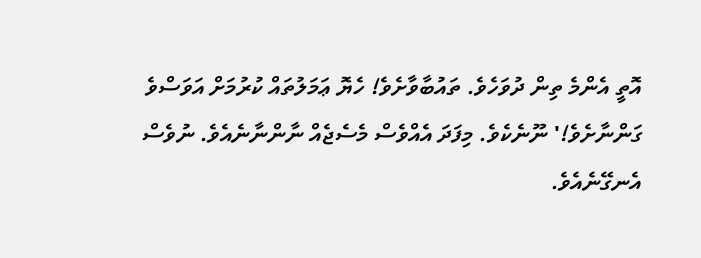އޮތީ އެންމެ ތިން ދުވަހެވެ. ތައުބާވާށެވެ! ހެޔޮ ޢަމަލުތައް ކުރުމަށް އަވަސްވެ ގަންނާށެވެ!' ނޫނެކެވެ. މިފަދަ އެއްވެސް މެސެޖެއް ނާންނާނެއެވެ. ނުވެސް އެނގޭނެއެވެ.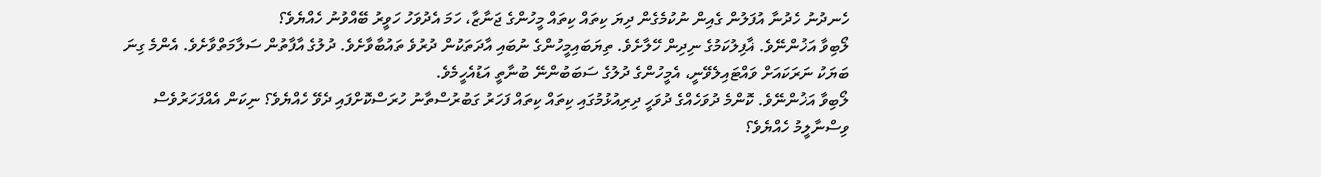ހެނދުނު ހެދުނާ އުފަލުން ގެއިން ނުކުމެގެން ދިޔަ ކިތައް ކިތައް މީހުންގެ ޖަނާޒާ، ހަމަ އެދުވަހު ހަވީރު ބޭއްވުނު ހެއްޔެވެ؟
ލޯބިވާ އަޚުންނޭވެ. ޣާފިލުކަމުގެ ނިދިން ހޭލާށެވެ. ތިޔަބައިމީހުންގެ ނުބައި އާދަތަކުން ދުރުވެ ތައުބާވާށެވެ. ދުލުގެ އާފާތުން ސަލާމަތްވާށެވެ. އެންމެ ގިނަ ބަޔަކު ނަރަކައަށް ވައްޓައިލެވޭނީ، އެމީހުންގެ ދުލުގެ ސަބަބުންނޭ ބުނާތީ އަޑުއެހީމެވެ.
ލޯބިވާ އަޚުންނޭވެ. ކޮންމެ ދުވަހެއްގެ ދުވަހީ ދިރިއުޅުމުގައި ކިތައް ކިތައް ފަހަރު ގަބުރުސްތާނު ހުރަސްކޮށްފައި ދެވޭ ހެއްޔެވެ؟ ނިކަން އެއްފަހަރުވެސް ވިސްނާލީމު ހެއްޔެވެ؟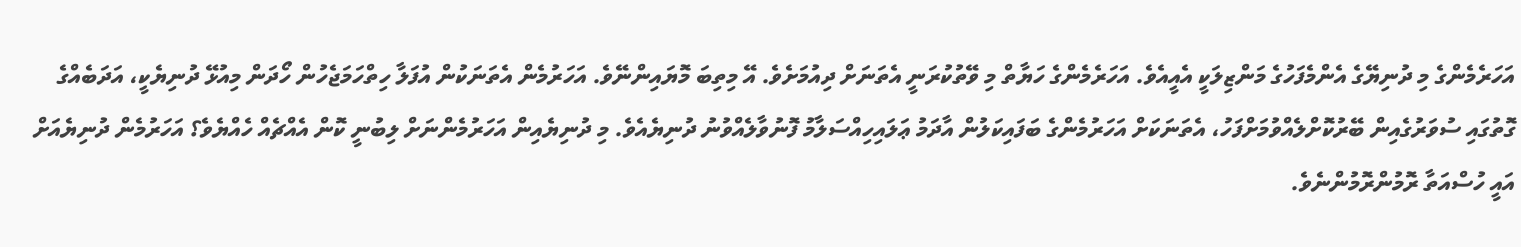އަހަރެމެންގެ މި ދުނިޔޭގެ އެންމެފަހުގެ މަންޒިލަކީ އެއީއެވެ. އަހަރެމެންގެ ހަޔާތް މި ވޭތުކުރަނީ އެތަނަށް ދިއުމަށެވެ. އޭ މިތިބަ މޮޔައިންނޭވެ. އަހަރުމެން އެތަނަކުން އުފަލާ ހިތްހަމަޖެހުން ހޯދަން މިއުޅޭ ދުނިޔެކީ، އަދަބެއްގެ ގޮތުގައި ސުވަރުގެއިން ބޭރުކޮށްލެއްވުމަށްފަހު، އެތަނަކަށް އަހަރުމެންގެ ބަފައިކަލުން އާދަމު ޢަލައިހިއްސަލާމު ފޮނުވާލެއްވުނު ދުނިޔެއެވެ. މި ދުނިޔެއިން އަހަރުމެންނަށް ލިބުނީ ކޮން އެއްޗެއް ހެއްޔެވެ؟ އަހަރުމެން ދުނިޔެއަށް އައީ ހުސްއަތާ ރޮމުންރޮމުންނެވެ.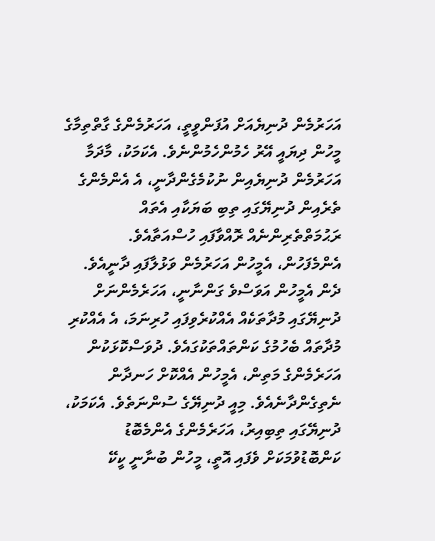އަހަރުމެން ދުނިޔެއަށް އުފަންވީތީ، އަހަރުމެންގެ ގާތްތިމާގެ މީހުން ދިޔައީ އޭރު ހެމުންހެމުންނެވެ. އެކަމަކު، މާދަމާ އަހަރުމެން ދުނިޔެއިން ނުކުމެގެންދާނީ، އެ އެންމެންގެ ތެރެއިން ދުނިޔޭގައި ތިބި ބަޔަކާއި އެތައް ރަޙުމަތްތެރިންނެއް ރޮއްވާފައި ހުސްއަތާއެވެ. އެންމެފަހުން، އެމީހުން އަހަރުމެން ވަޅުލާފައި ދާނީއެވެ. ދެން އެމީހުން އަވަސްވެ ގަންނާނީ، އަހަރެމެންނަށް ދުނިޔޭގައި މުދާތަކެއް އެއްކުރެވިފައި ހުރިނަމަ، އެ އެއްކުރި މުދާތައް ބެހުމުގެ ކަންތައްތަކުގައެވެ. ދުވަސްކޮޅަކުން އަހަރެމެންގެ މަތިން، އެމީހުން އެއްކޮށް ހަނދާން ނެތިގެންދާނެއެވެ. މިއީ ދުނިޔޭގެ ސުންނަތެވެ. އެކަމަކު، ދުނިޔޭގައި ތިބިއިރު، އަހަރެމެންގެ އެންމެބޮޑު ކަންބޮޑުވުމަކަށް ވެފައި އޮތީ، މީހުން ބުނާނީ ކީކޭ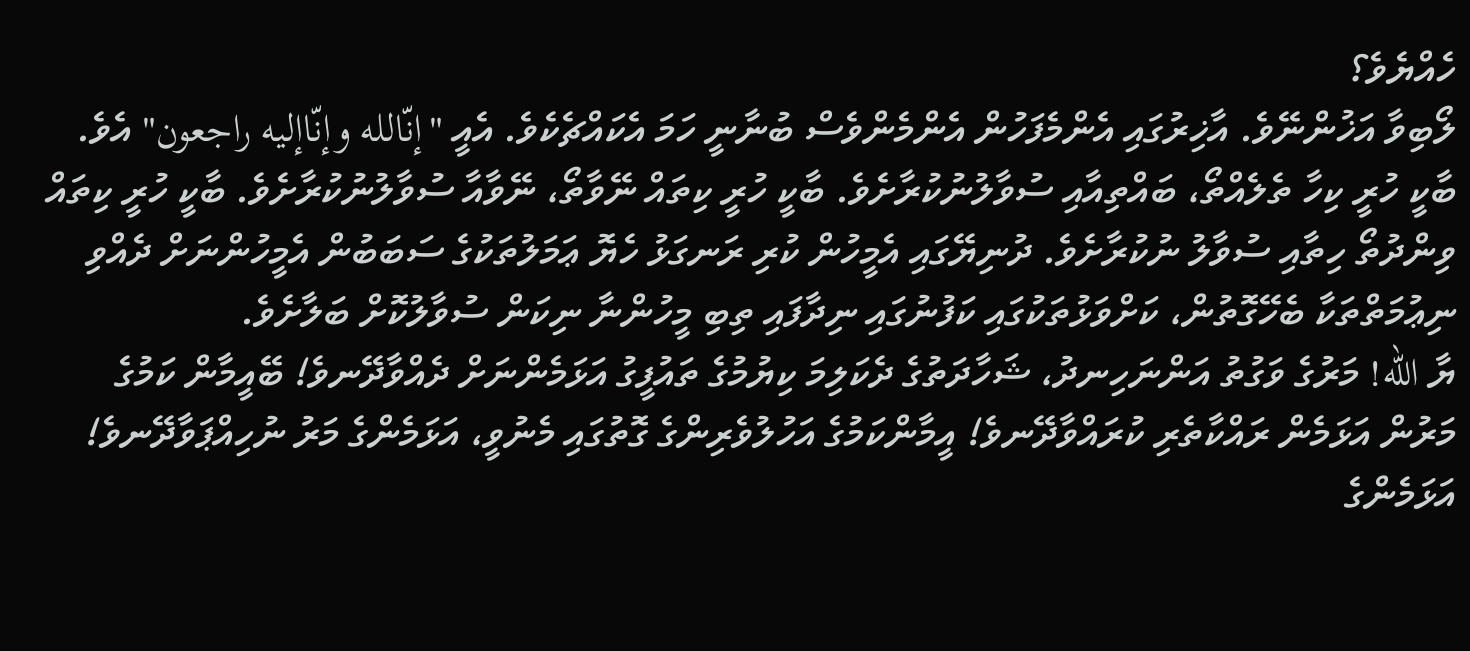ހެއްޔެވެ؟
ލޯބިވާ އަޚުންނޭވެ. އާޚިރުގައި އެންމެފަހުން އެންމެންވެސް ބުނާނީ ހަމަ އެކައްޗެކެވެ. އެއީ "إنّالله وإنّاإليه راجعون" އެވެ. ބާކީ ހުރީ ކިހާ ތެލެއްތޯ، ބައްތިއާއި ސުވާލުނުކުރާށެވެ. ބާކީ ހުރީ ކިތައް ނޭވާތޯ، ނޭވާއާ ސުވާލުނުކުރާށެވެ. ބާކީ ހުރީ ކިތައް ވިންދުތޯ ހިތާއި ސުވާލު ނުކުރާށެވެ. ދުނިޔޭގައި އެމީހުން ކުރި ރަނގަޅު ހެޔޮ ޢަމަލުތަކުގެ ސަބަބުން އެމީހުންނަށް ދެއްވި ނިޢުމަތްތަކާ ބެހޭގޮތުން، ކަށްވަޅުތަކުގައި ކަފުނުގައި ނިދާފައި ތިބި މީހުންނާ ނިކަން ސުވާލުކޮށް ބަލާށެވެ.
ޔާ الله! މަރުގެ ވަގުތު އަންނަހިނދު، ޝަހާދަތުގެ ދެކަލިމަ ކިޔުމުގެ ތައުފީގު އަޅަމެންނަށް ދެއްވާދޭނވެ! ބޭއީމާން ކަމުގެ މަރުން އަޅަމެން ރައްކާތެރި ކުރައްވާދޭނވެ! އީމާންކަމުގެ އަހުލުވެރިންގެ ގޮތުގައި މެނުވީ، އަޅަމެންގެ މަރު ނުހިއްޕަވާދޭނވެ! އަޅަމެންގެ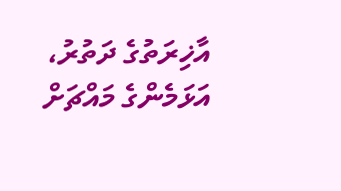އާޚިރަތުގެ ދަތުރު، އަޅަމެންގެ މައްޗަށް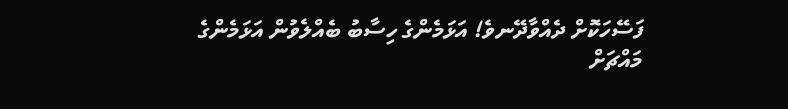ފަސޭހަކޮށް ދެއްވާދޭނވެ! އަޅަމެންގެ ހިސާބު ބެއްލެވުން އަޅަމެންގެ މައްޗަށް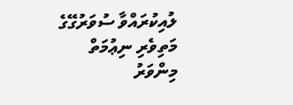ލުއިކުރައްވާ ސުވަރުގޭގެ މަތިވެރި ނިޢުމަތް މިންވަރު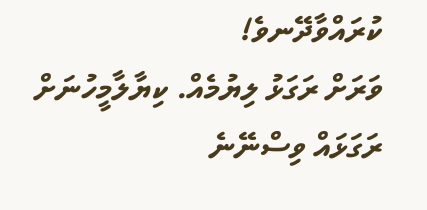ކުރައްވާދޭނވެ!
ވަރަށް ރަގަޅު ލިޔުމެއް. ކިޔާލާމީހުނަށް ރަގަޅައް ވިސްނޭނެ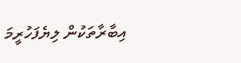އިބާރާތަކުން ލިޔެފަހުރީމަ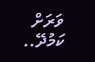ވަރަށް ކަމުދޭ..